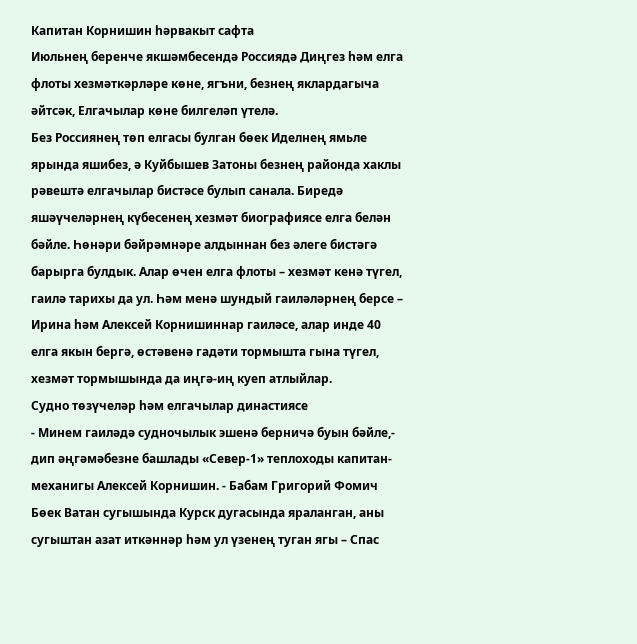Капитан Корнишин һәрвакыт сафта
Июльнең беренче якшәмбесендә Россиядә Диңгез һәм елга флоты хезмәткәрләре көне, ягъни, безнең яклардагыча әйтсәк, Елгачылар көне билгеләп үтелә.
Без Россиянең төп елгасы булган бөек Иделнең ямьле ярында яшибез, ә Куйбышев Затоны безнең районда хаклы рәвештә елгачылар бистәсе булып санала. Биредә яшәүчеләрнең күбесенең хезмәт биографиясе елга белән бәйле. Һөнәри бәйрәмнәре алдыннан без әлеге бистәгә барырга булдык. Алар өчен елга флоты – хезмәт кенә түгел, гаилә тарихы да ул. Һәм менә шундый гаиләләрнең берсе – Ирина һәм Алексей Корнишиннар гаиләсе, алар инде 40 елга якын бергә, өстәвенә гадәти тормышта гына түгел, хезмәт тормышында да иңгә-иң куеп атлыйлар.
Судно төзүчеләр һәм елгачылар династиясе
- Минем гаиләдә судночылык эшенә берничә буын бәйле,- дип әңгәмәбезне башлады «Север-1» теплоходы капитан-механигы Алексей Корнишин. - Бабам Григорий Фомич Бөек Ватан сугышында Курск дугасында яраланган, аны сугыштан азат иткәннәр һәм ул үзенең туган ягы – Спас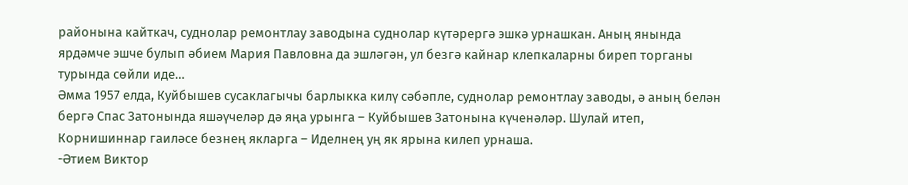районына кайткач, суднолар ремонтлау заводына суднолар күтәрергә эшкә урнашкан. Аның янында ярдәмче эшче булып әбием Мария Павловна да эшләгән, ул безгә кайнар клепкаларны биреп торганы турында сөйли иде…
Әмма 1957 елда, Куйбышев сусаклагычы барлыкка килү сәбәпле, суднолар ремонтлау заводы, ә аның белән бергә Спас Затонында яшәүчеләр дә яңа урынга – Куйбышев Затонына күченәләр. Шулай итеп, Корнишиннар гаиләсе безнең якларга – Иделнең уң як ярына килеп урнаша.
-Әтием Виктор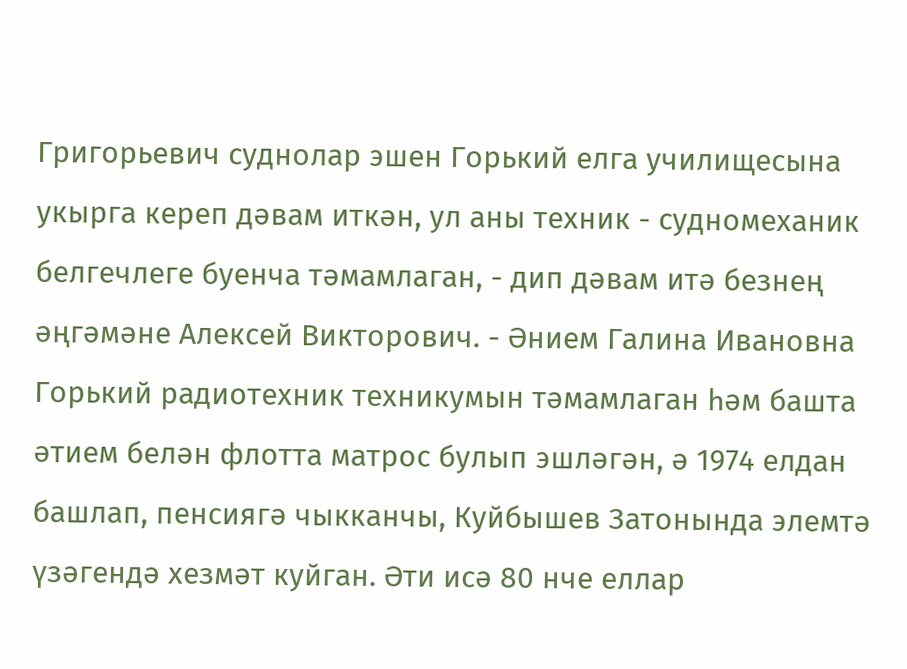Григорьевич суднолар эшен Горький елга училищесына укырга кереп дәвам иткән, ул аны техник - судномеханик белгечлеге буенча тәмамлаган, - дип дәвам итә безнең әңгәмәне Алексей Викторович. - Әнием Галина Ивановна Горький радиотехник техникумын тәмамлаган һәм башта әтием белән флотта матрос булып эшләгән, ә 1974 елдан башлап, пенсиягә чыкканчы, Куйбышев Затонында элемтә үзәгендә хезмәт куйган. Әти исә 80 нче еллар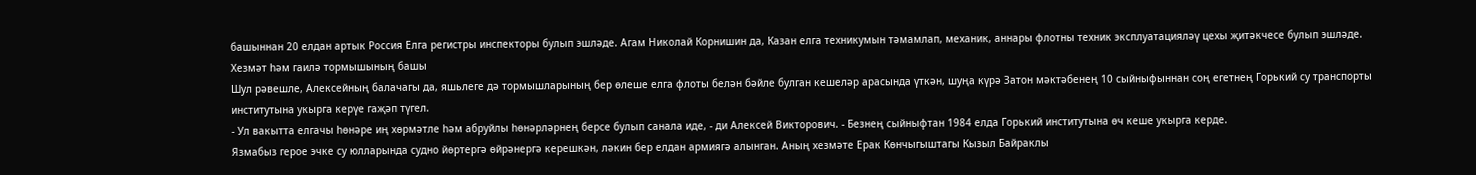башыннан 20 елдан артык Россия Елга регистры инспекторы булып эшләде. Агам Николай Корнишин да, Казан елга техникумын тәмамлап, механик, аннары флотны техник эксплуатацияләү цехы җитәкчесе булып эшләде.
Хезмәт һәм гаилә тормышының башы
Шул рәвешле, Алексейның балачагы да, яшьлеге дә тормышларының бер өлеше елга флоты белән бәйле булган кешеләр арасында үткән, шуңа күрә Затон мәктәбенең 10 сыйныфыннан соң егетнең Горький су транспорты институтына укырга керүе гаҗәп түгел.
- Ул вакытта елгачы һөнәре иң хөрмәтле һәм абруйлы һөнәрләрнең берсе булып санала иде, - ди Алексей Викторович. - Безнең сыйныфтан 1984 елда Горький институтына өч кеше укырга керде.
Язмабыз герое эчке су юлларында судно йөртергә өйрәнергә керешкән, ләкин бер елдан армиягә алынган. Аның хезмәте Ерак Көнчыгыштагы Кызыл Байраклы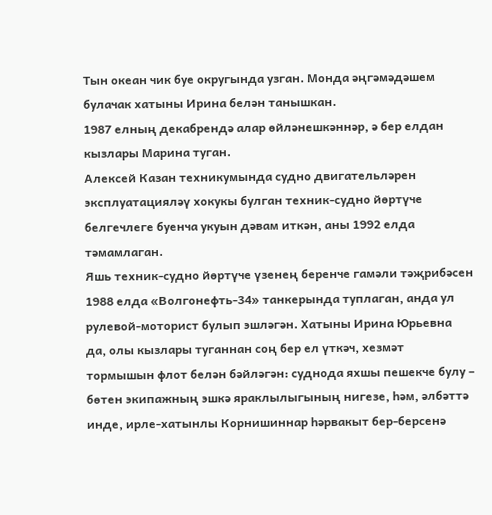Тын океан чик буе округында узган. Монда әңгәмәдәшем булачак хатыны Ирина белән танышкан.
1987 елның декабрендә алар өйләнешкәннәр, ә бер елдан кызлары Марина туган.
Алексей Казан техникумында судно двигательләрен эксплуатацияләү хокукы булган техник-судно йөртүче белгечлеге буенча укуын дәвам иткән, аны 1992 елда тәмамлаган.
Яшь техник-судно йөртүче үзенең беренче гамәли тәҗрибәсен 1988 елда «Волгонефть-34» танкерында туплаган, анда ул рулевой-моторист булып эшләгән. Хатыны Ирина Юрьевна да, олы кызлары туганнан соң бер ел үткәч, хезмәт тормышын флот белән бәйләгән: суднода яхшы пешекче булу – бөтен экипажның эшкә яраклылыгының нигезе, һәм, әлбәттә инде, ирле-хатынлы Корнишиннар һәрвакыт бер-берсенә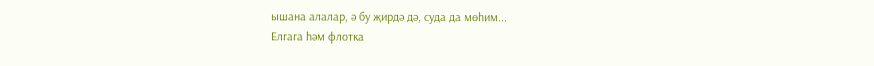ышана алалар, ә бу җирдә дә, суда да мөһим...
Елгага һәм флотка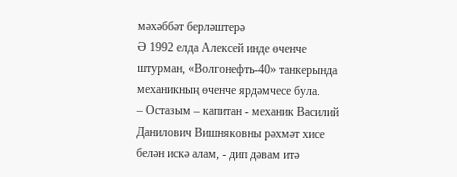мәхәббәт берләштерә
Ә 1992 елда Алексей инде өченче штурман, «Волгонефть-40» танкерында механикның өченче ярдәмчесе була.
– Остазым – капитан - механик Василий Данилович Вишняковны рәхмәт хисе белән искә алам, - дип дәвам итә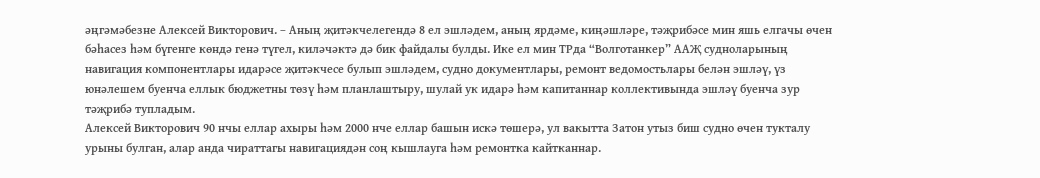әңгәмәбезне Алексей Викторович. – Аның җитәкчелегендә 8 ел эшләдем, аның ярдәме, киңәшләре, тәҗрибәсе мин яшь елгачы өчен бәһасез һәм бүгенге көндә генә түгел, киләчәктә дә бик файдалы булды. Ике ел мин ТРда “Волготанкер” ААҖ судноларының навигация компонентлары идарәсе җитәкчесе булып эшләдем, судно документлары, ремонт ведомостьлары белән эшләү, үз юнәлешем буенча еллык бюджетны төзү һәм планлаштыру, шулай ук идарә һәм капитаннар коллективында эшләү буенча зур тәҗрибә тупладым.
Алексей Викторович 90 нчы еллар ахыры һәм 2000 нче еллар башын искә төшерә, ул вакытта Затон утыз биш судно өчен тукталу урыны булган, алар анда чираттагы навигациядән соң кышлауга һәм ремонтка кайтканнар.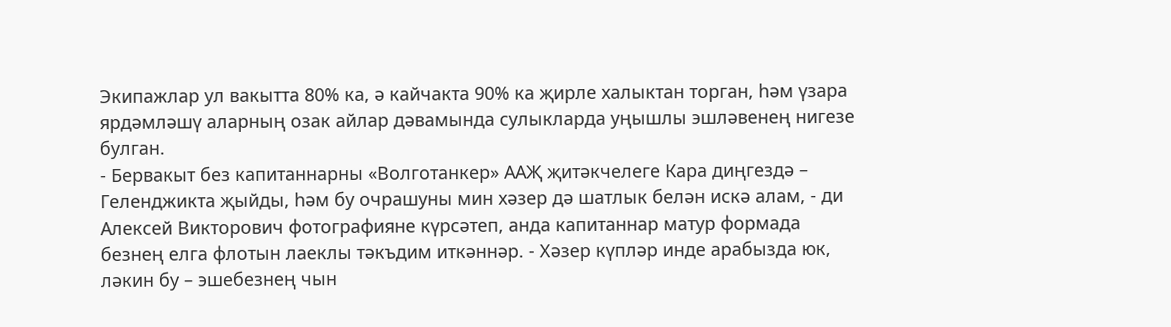Экипажлар ул вакытта 80% ка, ә кайчакта 90% ка җирле халыктан торган, һәм үзара ярдәмләшү аларның озак айлар дәвамында сулыкларда уңышлы эшләвенең нигезе булган.
- Бервакыт без капитаннарны «Волготанкер» ААҖ җитәкчелеге Кара диңгездә – Геленджикта җыйды, һәм бу очрашуны мин хәзер дә шатлык белән искә алам, - ди Алексей Викторович фотографияне күрсәтеп, анда капитаннар матур формада безнең елга флотын лаеклы тәкъдим иткәннәр. - Хәзер күпләр инде арабызда юк, ләкин бу – эшебезнең чын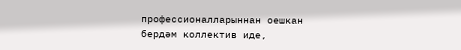профессионалларыннан оешкан бердәм коллектив иде,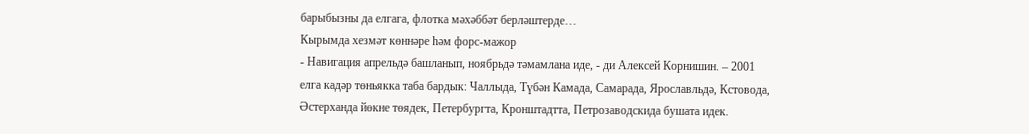барыбызны да елгага, флотка мәхәббәт берләштерде…
Кырымда хезмәт көннәре һәм форс-мажор
- Навигация апрельдә башланып, ноябрьдә тәмамлана иде, - ди Алексей Корнишин. – 2001 елга кадәр төньякка таба бардык: Чаллыда, Түбән Камада, Самарада, Ярославльдә, Кстовода, Әстерханда йөкне төядек, Петербургта, Кронштадтта, Петрозаводскида бушата идек.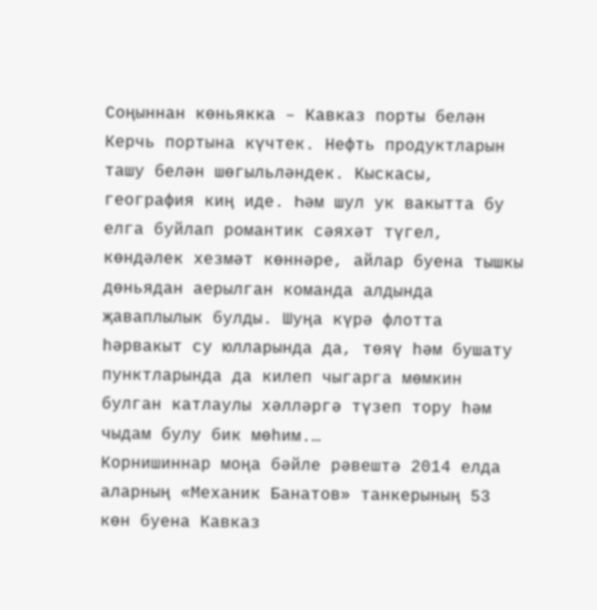Соңыннан көньякка – Кавказ порты белән Керчь портына күчтек. Нефть продуктларын ташу белән шөгыльләндек. Кыскасы, география киң иде. Һәм шул ук вакытта бу елга буйлап романтик сәяхәт түгел, көндәлек хезмәт көннәре, айлар буена тышкы дөньядан аерылган команда алдында җаваплылык булды. Шуңа күрә флотта һәрвакыт су юлларында да, төяү һәм бушату пунктларында да килеп чыгарга мөмкин булган катлаулы хәлләргә түзеп тору һәм чыдам булу бик мөһим.…
Корнишиннар моңа бәйле рәвештә 2014 елда аларның «Механик Банатов» танкерының 53 көн буена Кавказ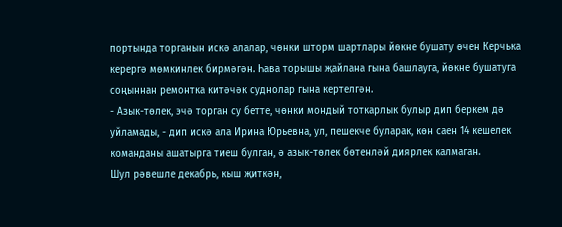портында торганын искә алалар, чөнки шторм шартлары йөкне бушату өчен Керчька керергә мөмкинлек бирмәгән. Һава торышы җайлана гына башлауга, йөкне бушатуга соңыннан ремонтка китәчәк суднолар гына кертелгән.
- Азык-төлек, эчә торган су бетте, чөнки мондый тоткарлык булыр дип беркем дә уйламады, - дип искә ала Ирина Юрьевна, ул, пешекче буларак, көн саен 14 кешелек команданы ашатырга тиеш булган, ә азык-төлек бөтенләй диярлек калмаган.
Шул рәвешле декабрь, кыш җиткән,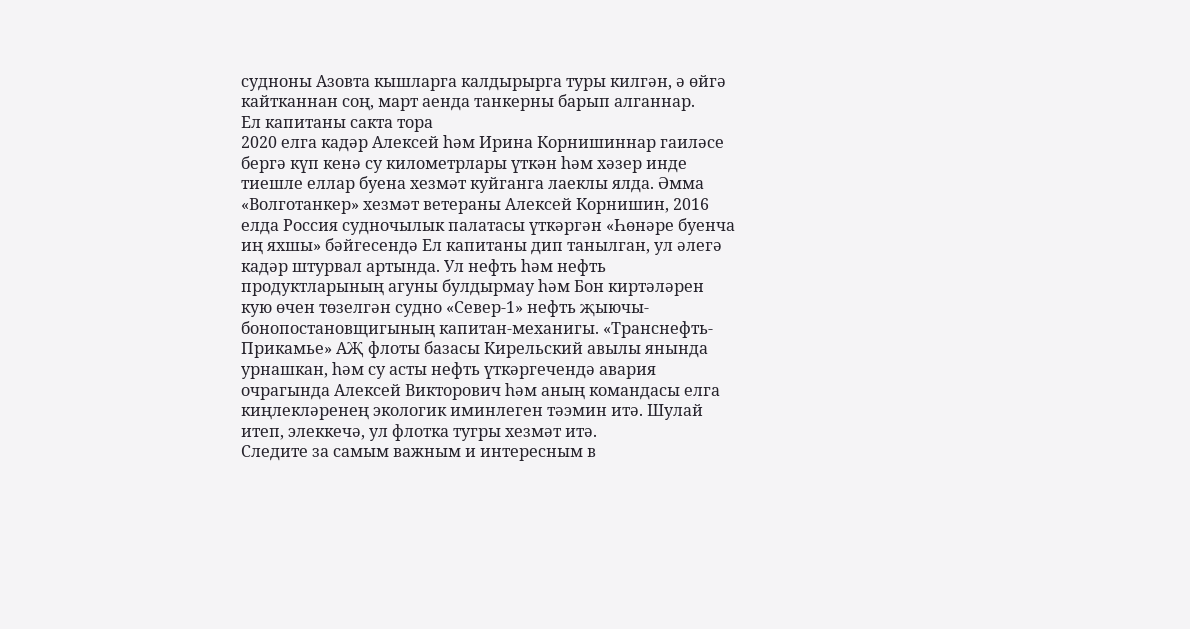судноны Азовта кышларга калдырырга туры килгән, ә өйгә кайтканнан соң, март аенда танкерны барып алганнар.
Ел капитаны сакта тора
2020 елга кадәр Алексей һәм Ирина Корнишиннар гаиләсе бергә күп кенә су километрлары үткән һәм хәзер инде тиешле еллар буена хезмәт куйганга лаеклы ялда. Әмма «Волготанкер» хезмәт ветераны Алексей Корнишин, 2016 елда Россия судночылык палатасы үткәргән «Һөнәре буенча иң яхшы» бәйгесендә Ел капитаны дип танылган, ул әлегә кадәр штурвал артында. Ул нефть һәм нефть продуктларының агуны булдырмау һәм Бон киртәләрен кую өчен төзелгән судно «Север-1» нефть җыючы-бонопостановщигының капитан-механигы. «Транснефть-Прикамье» АҖ флоты базасы Кирельский авылы янында урнашкан, һәм су асты нефть үткәргечендә авария очрагында Алексей Викторович һәм аның командасы елга киңлекләренең экологик иминлеген тәэмин итә. Шулай итеп, элеккечә, ул флотка тугры хезмәт итә.
Следите за самым важным и интересным в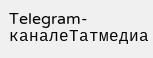Telegram-каналеТатмедиа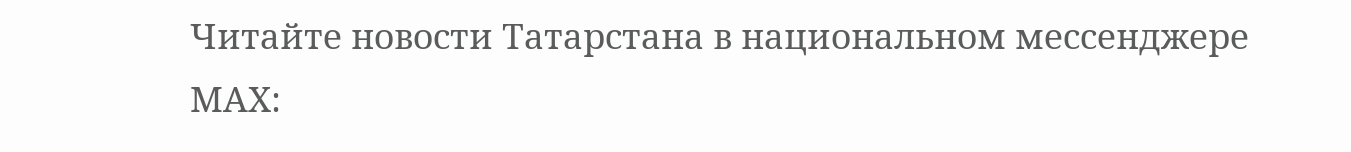Читайте новости Татарстана в национальном мессенджере MАХ: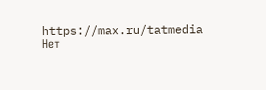https://max.ru/tatmedia
Нет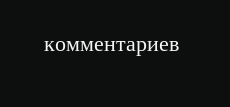комментариев